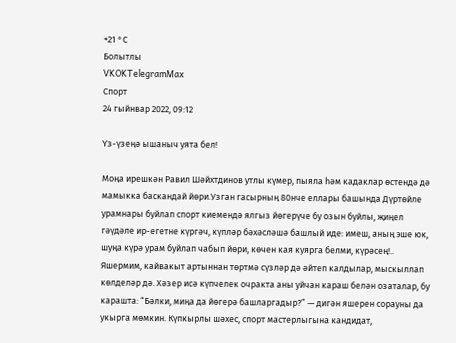+21 °С
Болытлы
VKOKTelegramMax
Спорт
24 гыйнвар 2022, 09:12

Үз-үзеңә ышаныч уята бел!

Моңа ирешкән Равил Шәйхтдинов утлы күмер, пыяла һәм кадаклар өстендә дә мамыкка баскандай йөри.Узган гасырның 80нче еллары башында Дүртөйле урамнары буйлап спорт киемендә ялгыз йөгерүче бу озын буйлы, җиңел гәүдәле ир-егетне күргәч, күпләр бәхәсләшә башлый иде: имеш, аның эше юк, шуңа күрә урам буйлап чабып йөри, көчен кая куярга белми, күрәсең!.. Яшермим, кайвакыт артыннан төртмә сүзләр дә әйтеп калдылар, мыскыллап көлделәр дә. Хәзер исә күпчелек очракта аны уйчан караш белән озаталар, бу карашта: “Бәлки, миңа да йөгерә башларгадыр?” — дигән яшерен сорауны да укырга мөмкин. Күпкырлы шәхес, спорт мастерлыгына кандидат,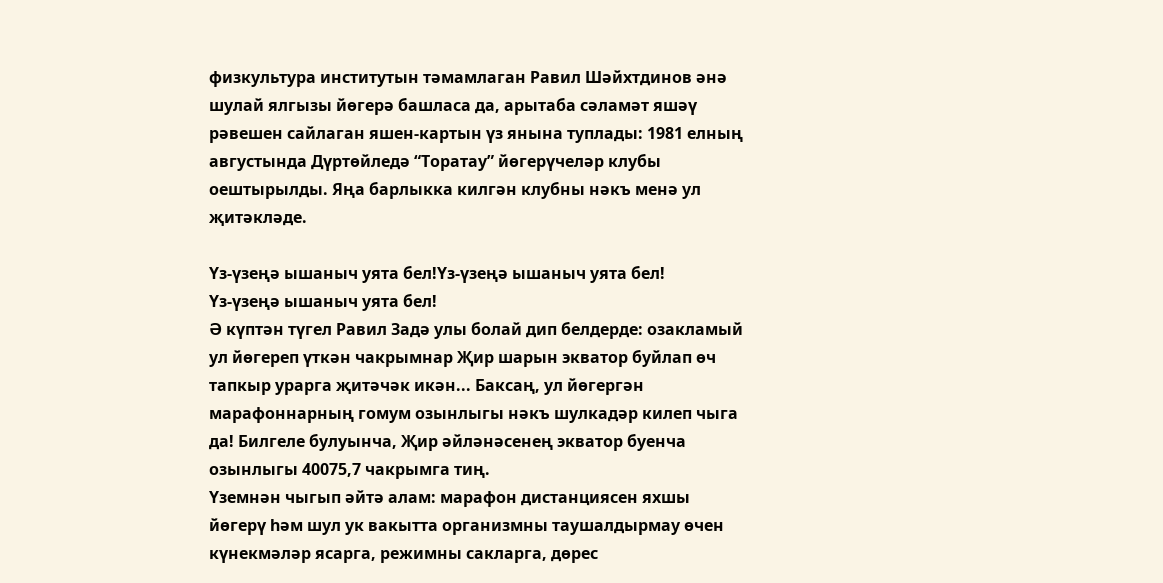физкультура институтын тәмамлаган Равил Шәйхтдинов әнә шулай ялгызы йөгерә башласа да, арытаба сәламәт яшәү рәвешен сайлаган яшен-картын үз янына туплады: 1981 елның августында Дүртөйледә “Торатау” йөгерүчеләр клубы оештырылды. Яңа барлыкка килгән клубны нәкъ менә ул җитәкләде.

Үз-үзеңә ышаныч уята бел!Үз-үзеңә ышаныч уята бел!
Үз-үзеңә ышаныч уята бел!
Ә күптән түгел Равил Задә улы болай дип белдерде: озакламый ул йөгереп үткән чакрымнар Җир шарын экватор буйлап өч тапкыр урарга җитәчәк икән... Баксаң, ул йөгергән марафоннарның гомум озынлыгы нәкъ шулкадәр килеп чыга да! Билгеле булуынча, Җир әйләнәсенең экватор буенча озынлыгы 40075,7 чакрымга тиң.
Үземнән чыгып әйтә алам: марафон дистанциясен яхшы йөгерү һәм шул ук вакытта организмны таушалдырмау өчен күнекмәләр ясарга, режимны сакларга, дөрес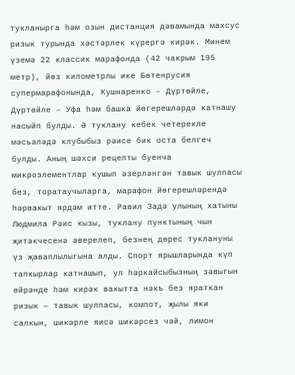тукланырга һәм озын дистанция дәвамында махсус ризык турында хәстәрлек күрергә кирәк. Минем үземә 22 классик марафонда (42 чакрым 195 метр), йөз километрлы ике Бөтенрусия супермарафонында, Кушнаренко – Дүртөйле, Дүртөйле – Уфа һәм башка йөгерешләрдә катнашу насыйп булды. Ә туклану кебек четерекле мәсьәләдә клубыбыз рәисе бик оста белгеч булды. Аның шәхси рецепты буенча микроэлементлар кушып әзерләнгән тавык шулпасы без, торатаучыларга, марафон йөгерешләрендә һәрвакыт ярдәм итте. Равил Задә улының хатыны Людмила Рәис кызы, туклану пунктының чын җитәкчесенә әверелеп, безнең дөрес туклануны үз җаваплылыгына алды. Спорт ярышларында күп тапкырлар катнашып, ул һәркайсыбызның зәвыгын өйрәнде һәм кирәк вакытта нәкъ без яраткан ризык — тавык шулпасы, компот, җылы яки салкын, шикәрле яисә шикәрсез чәй, лимон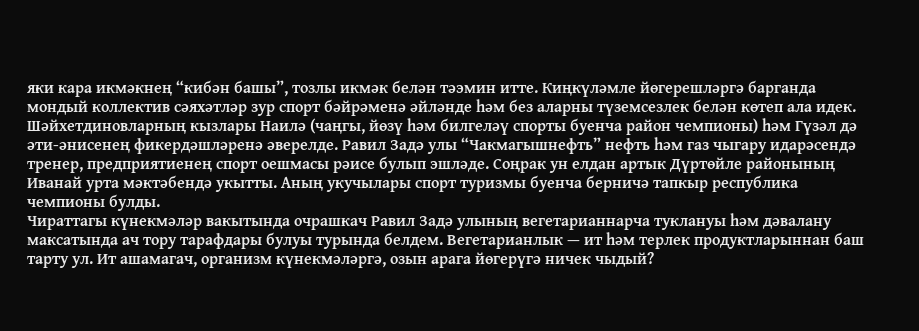яки кара икмәкнең “кибән башы”, тозлы икмәк белән тәэмин итте. Киңкүләмле йөгерешләргә барганда мондый коллектив сәяхәтләр зур спорт бәйрәменә әйләнде һәм без аларны түземсезлек белән көтеп ала идек. Шәйхетдиновларның кызлары Наилә (чаңгы, йөзү һәм билгеләү спорты буенча район чемпионы) һәм Гүзәл дә әти-әнисенең фикердәшләренә әверелде. Равил Задә улы “Чакмагышнефть” нефть һәм газ чыгару идарәсендә тренер, предприятиенең спорт оешмасы рәисе булып эшләде. Соңрак ун елдан артык Дүртөйле районының Иванай урта мәктәбендә укытты. Аның укучылары спорт туризмы буенча берничә тапкыр республика чемпионы булды.
Чираттагы күнекмәләр вакытында очрашкач Равил Задә улының вегетарианнарча туклануы һәм дәвалану максатында ач тору тарафдары булуы турында белдем. Вегетарианлык — ит һәм терлек продуктларыннан баш тарту ул. Ит ашамагач, организм күнекмәләргә, озын арага йөгерүгә ничек чыдый?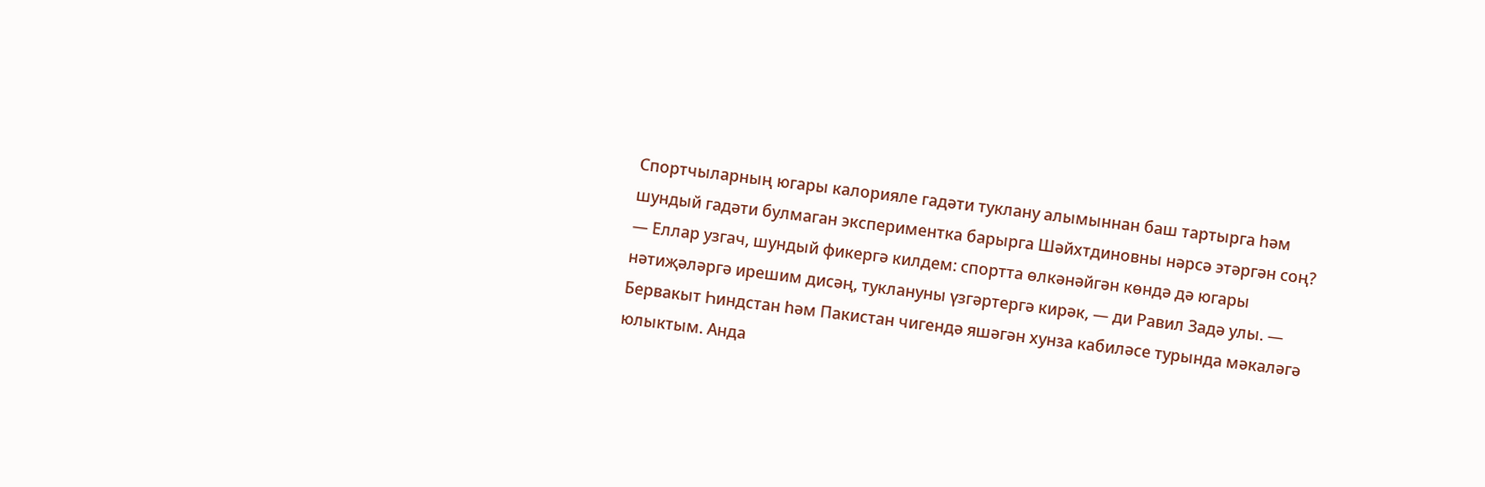Спортчыларның югары калорияле гадәти туклану алымыннан баш тартырга һәм шундый гадәти булмаган экспериментка барырга Шәйхтдиновны нәрсә этәргән соң?
— Еллар узгач, шундый фикергә килдем: спортта өлкәнәйгән көндә дә югары нәтиҗәләргә ирешим дисәң, туклануны үзгәртергә кирәк, — ди Равил Задә улы. — Бервакыт Һиндстан һәм Пакистан чигендә яшәгән хунза кабиләсе турында мәкаләгә юлыктым. Анда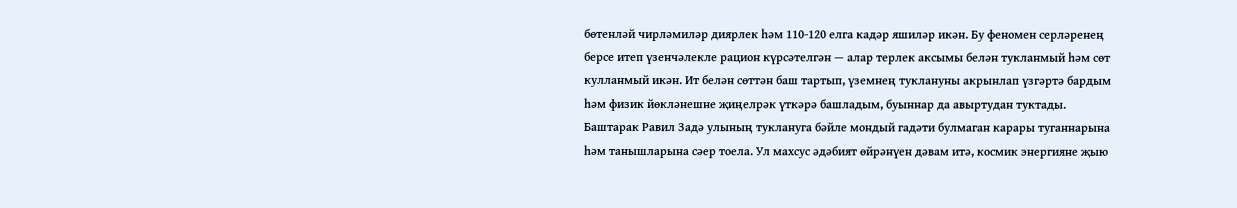бөтенләй чирләмиләр диярлек һәм 110-120 елга кадәр яшиләр икән. Бу феномен серләренең берсе итеп үзенчәлекле рацион күрсәтелгән — алар терлек аксымы белән тукланмый һәм сөт кулланмый икән. Ит белән сөттән баш тартып, үземнең туклануны акрынлап үзгәртә бардым һәм физик йөкләнешне җиңелрәк үткәрә башладым, буыннар да авыртудан туктады.
Баштарак Равил Задә улының туклануга бәйле мондый гадәти булмаган карары туганнарына һәм танышларына сәер тоела. Ул махсус әдәбият өйрәнүен дәвам итә, космик энергияне җыю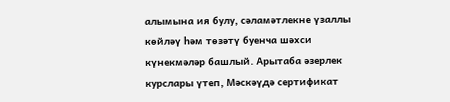алымына ия булу, сәламәтлекне үзаллы көйләү һәм төзәтү буенча шәхси күнекмәләр башлый. Арытаба әзерлек курслары үтеп, Мәскәүдә сертификат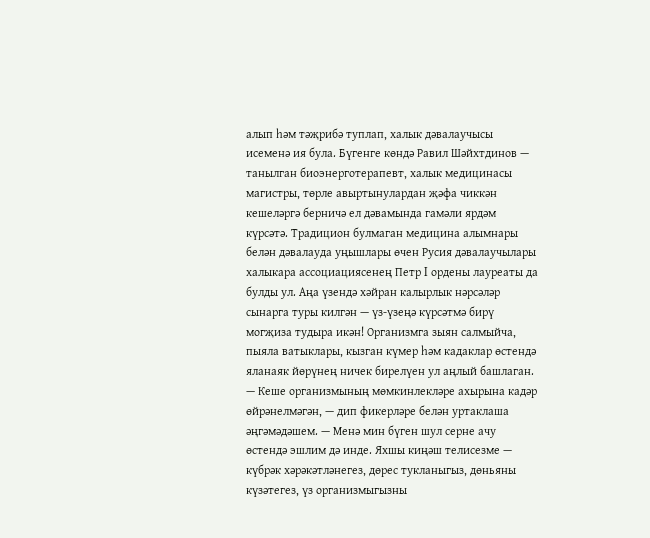алып һәм тәҗрибә туплап, халык дәвалаучысы исеменә ия була. Бүгенге көндә Равил Шәйхтдинов — танылган биоэнерготерапевт, халык медицинасы магистры, төрле авыртынулардан җәфа чиккән кешеләргә берничә ел дәвамында гамәли ярдәм күрсәтә. Традицион булмаган медицина алымнары белән дәвалауда уңышлары өчен Русия дәвалаучылары халыкара ассоциациясенең Петр I ордены лауреаты да булды ул. Аңа үзендә хәйран калырлык нәрсәләр сынарга туры килгән — үз-үзеңә күрсәтмә бирү могҗиза тудыра икән! Организмга зыян салмыйча, пыяла ватыклары, кызган күмер һәм кадаклар өстендә яланаяк йөрүнең ничек бирелүен ул аңлый башлаган.
— Кеше организмының мөмкинлекләре ахырына кадәр өйрәнелмәгән, — дип фикерләре белән уртаклаша әңгәмәдәшем. — Менә мин бүген шул серне ачу өстендә эшлим дә инде. Яхшы киңәш телисезме — күбрәк хәрәкәтләнегез, дөрес тукланыгыз, дөньяны күзәтегез, үз организмыгызны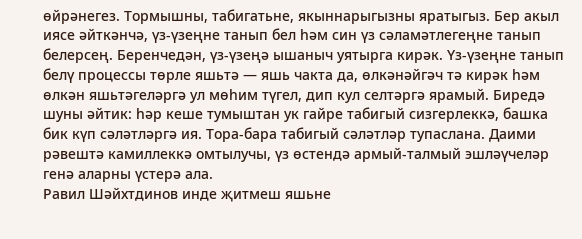өйрәнегез. Тормышны, табигатьне, якыннарыгызны яратыгыз. Бер акыл иясе әйткәнчә, үз-үзеңне танып бел һәм син үз сәламәтлегеңне танып белерсең. Беренчедән, үз-үзеңә ышаныч уятырга кирәк. Үз-үзеңне танып белү процессы төрле яшьтә — яшь чакта да, өлкәнәйгәч тә кирәк һәм өлкән яшьтәгеләргә ул мөһим түгел, дип кул селтәргә ярамый. Биредә шуны әйтик: һәр кеше тумыштан ук гайре табигый сизгерлеккә, башка бик күп сәләтләргә ия. Тора-бара табигый сәләтләр тупаслана. Даими рәвештә камиллеккә омтылучы, үз өстендә армый-талмый эшләүчеләр генә аларны үстерә ала.
Равил Шәйхтдинов инде җитмеш яшьне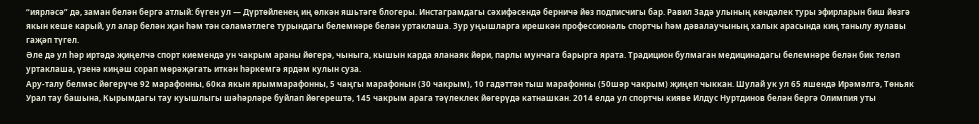“иярләсә” дә, заман белән бергә атлый: бүген ул — Дүртөйленең иң өлкән яшьтәге блогеры. Инстаграмдагы сәхифәсендә берничә йөз подписчигы бар. Равил Задә улының көндәлек туры эфирларын биш йөзгә якын кеше карый, ул алар белән җан һәм тән сәламәтлеге турындагы белемнәре белән уртаклаша. Зур уңышларга ирешкән профессиональ спортчы һәм дәвалаучының халык арасында киң танылу яулавы гаҗәп түгел.
Әле дә ул һәр иртәдә җиңелчә спорт киемендә ун чакрым араны йөгерә, чыныга, кышын карда яланаяк йөри, парлы мунчага барырга ярата. Традицион булмаган медицинадагы белемнәре белән бик теләп уртаклаша, үзенә киңәш сорап мөрәҗәгать иткән һәркемгә ярдәм кулын суза.
Ару-талу белмәс йөгерүче 92 марафонны, 60ка якын ярыммарафонны, 5 чаңгы марафонын (30 чакрым), 10 гадәттән тыш марафонны (50шәр чакрым) җиңеп чыккан. Шулай ук ул 65 яшендә Ирәмәлгә, Төньяк Урал тау башына, Кырымдагы тау куышлыгы шәһәрләре буйлап йөгерештә, 145 чакрым арага тәүлеклек йөгерүдә катнашкан. 2014 елда ул спортчы кияве Илдус Нуртдинов белән бергә Олимпия уты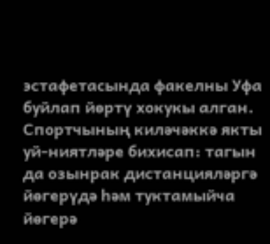эстафетасында факелны Уфа буйлап йөртү хокукы алган.
Спортчының киләчәккә якты уй-ниятләре бихисап: тагын да озынрак дистанцияләргә йөгерүдә һәм туктамыйча йөгерә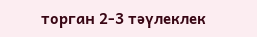торган 2-3 тәүлеклек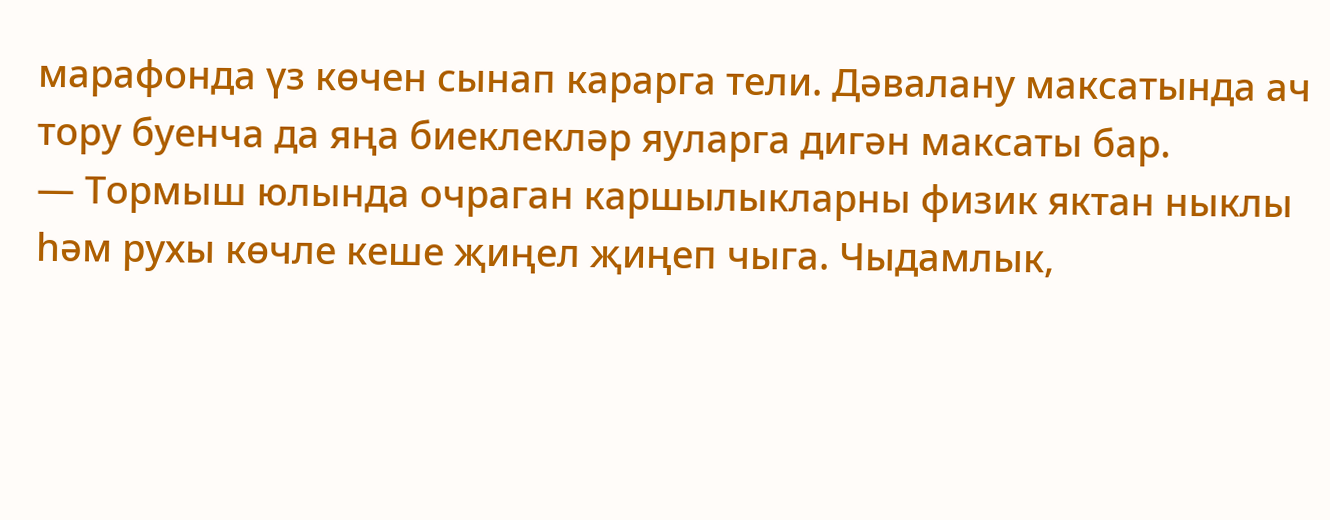марафонда үз көчен сынап карарга тели. Дәвалану максатында ач тору буенча да яңа биеклекләр яуларга дигән максаты бар.
— Тормыш юлында очраган каршылыкларны физик яктан ныклы һәм рухы көчле кеше җиңел җиңеп чыга. Чыдамлык,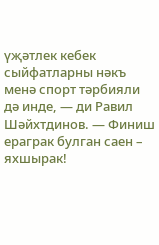үҗәтлек кебек сыйфатларны нәкъ менә спорт тәрбияли дә инде, — ди Равил Шәйхтдинов. — Финиш ераграк булган саен – яхшырак!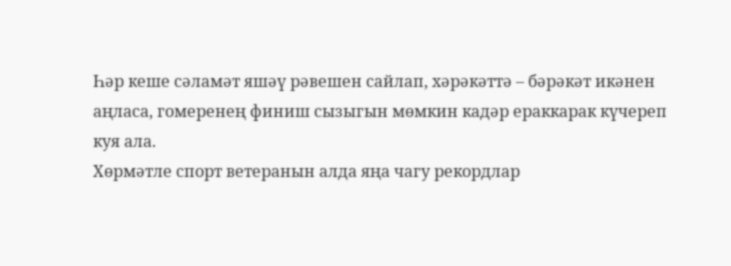Һәр кеше сәламәт яшәү рәвешен сайлап, хәрәкәттә – бәрәкәт икәнен аңласа, гомеренең финиш сызыгын мөмкин кадәр ераккарак күчереп куя ала.
Хөрмәтле спорт ветеранын алда яңа чагу рекордлар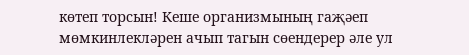көтеп торсын! Кеше организмының гаҗәеп мөмкинлекләрен ачып тагын сөендерер әле ул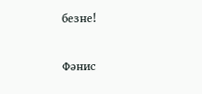безне!

Фәнис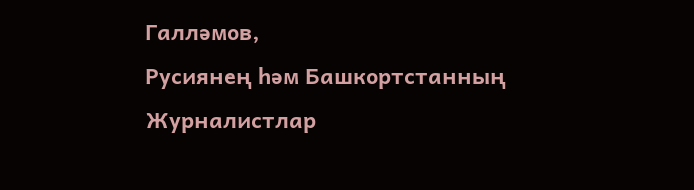Галләмов,
Русиянең һәм Башкортстанның
Журналистлар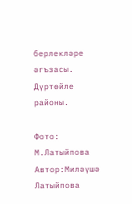берлекләре әгъзасы.
Дүртөйле районы.

Фото: М.Латыйпова
Автор:Миләүшә Латыйпова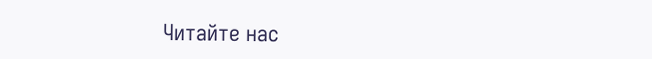Читайте нас